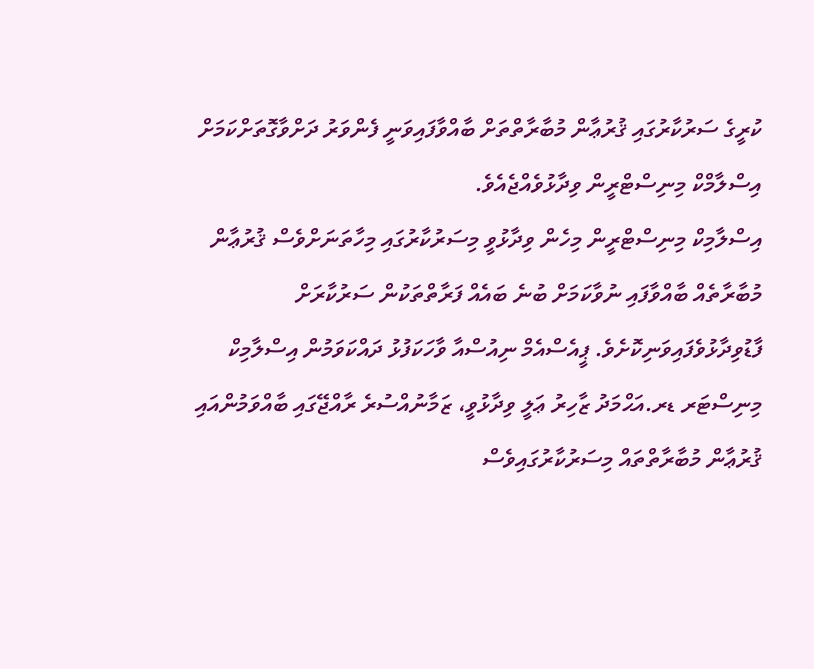ކުރީގެ ސަރުކާރުގައި ޤުރުޢާން މުބާރާތްތަށް ބާއްވާފައިވަނީ ފެންވަރު ދަށްވާގޮތަށްކަމަށް އިސްލާމްކް މިނިސްޓްރީން ވިދާޅުވެއްޖެއެވެ.
އިސްލާމިކް މިނިސްޓްރީން މިހެން ވިދާޅުވީ މިސަރުކާރުގައި މިހާތަނަށްވެސް ޤުރުޢާން މުބާރާތެއް ބާއްވާފައި ނުވާކަމަށް ބުނެ ބައެއް ފަރާތްތަކުން ސަރުކާރަށް ފާޑުވިދާޅުވެފައިވަނިކޮށެވެ. ޕީއެސްއެމް ނިއުސްއާ ވާހަކަފުޅު ދައްކަވަމުން އިސްލާމިކް މިނިސްޓަރ ޑރ.އަޙްމަދު ޒާހިރު ޢަލީ ވިދާޅުވީ، ޒަމާނުއްސުރެ ރާއްޖޭގައި ބާއްވަމުންއައި ޤުރުޢާން މުބާރާތްތައް މިސަރުކާރުގައިވެސް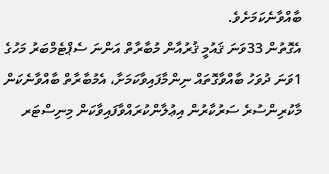ބާއްވާނެކަމަށެވެ.
އެގޮތުން 33ވަނަ ޤައުމީ ޤުރުއާން މުބާރާތް އަންނަ ސެޕްޓެމްބަރު މަހުގެ 1ވަނަ ދުވަހު ބާއްވާގޮތައް ނިންމާފައިވާކަމަށާ، އެމުބާރާތް ބާއްވާނެކަން މާކުރިންސުރެ ސަރުކާރުން އިޢުލާންކުރައްވާފައިވާކަން މިނިސްޓަރ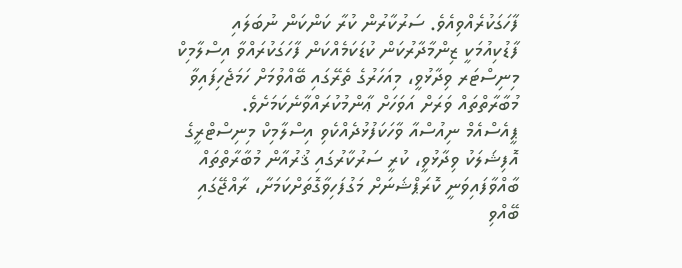ފާހަގަކުރެއްވިއެވެ. ސަރުކާރުން ކުރާ ކަންކަން ނުބަލައި ފާޑުކިއުމަކީ ޒިންމާދާރުކަން ކުޑަކަމެއްކަން ފާހަގަކުރައްވާ އިސްލާމިކް މިނިސްޓަރ ވިދާޅުވީ، މިއަހަރުގެ ތެރޭގައި ބޭއްވުމަށް ހަމަޖެހިފައިވާ މުބާރާތްތައް ވަރަށް އަވަހަށް ޢާންމުކުރައްވާނެކަމަށެވެ.
ޕީއެސްއެމް ނިއުސްއާ ވާހަކަފުޅުދެއްކެވި އިސްލާމިކް މިނިސްޓްރީގެ އޮފިޝަލަކު ވިދާޅުވީ، ކުރީ ސަރުކާރުގައި ޤުރުއާން މުބާރާތްތައް ބާއްވާފައިވަނީ ކޮރަޕްޝަނަށް މަގުފަހިވާގޮތަށްކަމަށާ، ރާއްޖޭގައި ބޭއްވި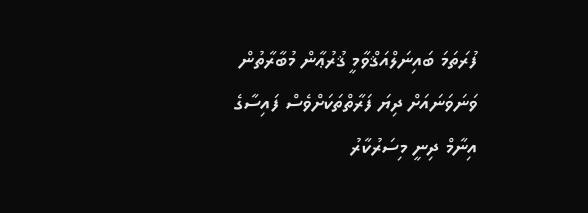ފުރަތަމަ ބައިނަލްއަޤްވާމީ ޤުރުޢާން މުބާރާތުން ވަނަވަނައަށް ދިޔަ ފަރާތްތަކަށްވެސް ފައިސާގެ އިނާމް ދިނީ މިސަރުކާރު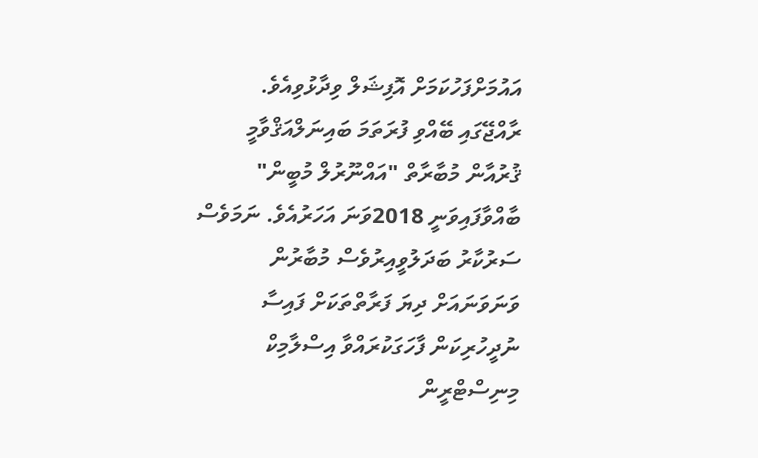އައުމަށްފަހުކަމަށް އޮފިޝަލް ވިދާޅުވިއެވެ.
ރާއްޖޭގައި ބޭއްވި ފުރަތަމަ ބައިނަލްއަޤްވާމީ ޤުރުއާން މުބާރާތް "އައްނޫރުލް މުބީން" ބާއްވާފައިވަނީ 2018ވަނަ އަހަރުއެވެ. ނަމަވެސް ސަރުކާރު ބަދަލުވީއިރުވެސް މުބާރުން ވަނަވަނައަށް ދިޔަ ފަރާތްތަކަށް ފައިސާ ނުދީހުރިކަން ފާހަގަކުރައްވާ އިސްލާމިކް މިނިސްޓްރީން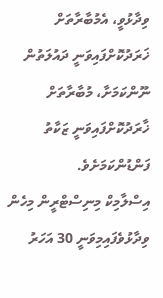ވިދާޅުވީ، އެމުބާރާތަށް ޚަރަދުކޮށްފައިވަނީ ދައުލަތުން ނޫންކަމަށާ، މުބާރާތަށް ޚާރަދުކޮށްފައިވަނީ ޒަކާތު ފަންޑުންކަމަށެވެ.
އިސްލާމިކް މިނިސްޓްރީން މިހެން ވިދާޅުވެފައިމިވަނީ 30 އަހަރު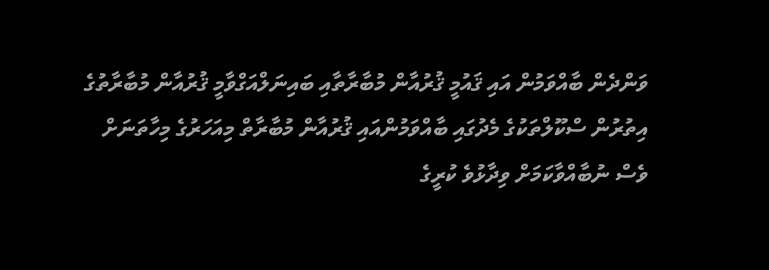ވަންދެން ބާއްވަމުން އައި ޤައުމީ ޤުރުއާން މުބާރާތާއި ބައިނަލްއަގްވާމީ ޤުރުއާން މުބާރާތުގެ އިތުރުން ސްކޫލްތަކުގެ މެދުގައި ބާއްވަމުންއައި ޤުރުއާން މުބާރާތް މިއަހަރުގެ މިހާތަނަށް ވެސް ނުބާއްވާކަމަށް ވިދާޅުވެ ކުރީގެ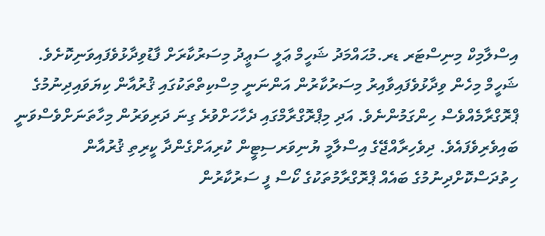އިސްލާމިކް މިނިސްޓަރ ޑރ.މުޙައްމަދު ޝަހީމް ޢަލީ ސަޢީދު މިސަރުކާރަށް ފާޑުވިދާޅުވެފައިވަނިކޮށެވެ.
ޝަހީމް މިހެން ވިދާޅުވެފައިވާއިރު މިސަރުކާރުން އަންނަނީ މިސްކިތްތަކުގައި ޤުރުއާން ކިޔަވައިދިނުމުގެ ޕްރޮގްރާމެއްވެސް ހިންގަމުންނެވެ. އަދި މިޕްރޮގްރާމްގައި ދެހާހަށްވުރެ ގިނަ ދަރިވަރުން މިހާތަނަށްވެސްވަނީ ބައިވެރިވެފައެވެ. ދިވެހިރާއްޖޭގެ އިސްލާމީ ޔުނިވަރސިޓީން ކުރިއަށްގެންދާ ކީރިތި ޤުރުއާން ހިތުދަސްކޮށްދިނުމުގެ ބައެއް ޕްރޮގްރާމުތަކުގެ ކޯސް ފީ ސަރުކާރުން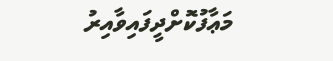މަޢާފުކޮށްދީފައިވާއިރު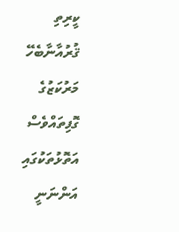ކީރިތި ޤުރުއާނާބެހޭ މަރުކަޒުގެ ގޮފިތައްވެސް އަތޮޅުތަކުގައި އަންނަނީ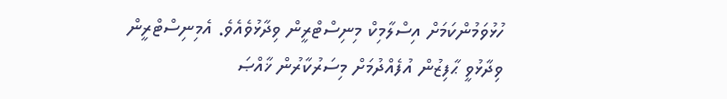ހުޅުވަމުންކަމަށް އިސްލާމިކް މިނިސްޓްރީން ވިދާޅުވެއެވެ. އެމިނިސްޓްރީން ވިދާޅުވީ ޙާފިޒުން އުފެއްދުމަށް މިސަރުކާރުން ޚާއްޞަ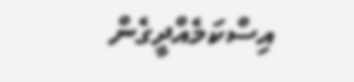އިސްކަމެއްދީގެން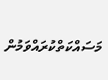މަސައްކަތްކުރައްވަމުން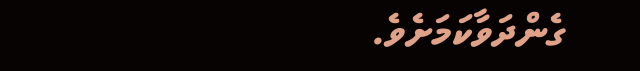ގެންދަވާކަމަށެވެ.